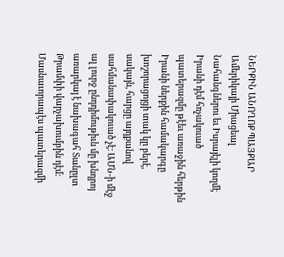ՆԵՐՔԻՆ ԱՆՈՂՈՔ ՊԱՅՔԱՐ
Ամերիկայի Միացեալ Նահանգներու եւ Իսրայէլի կողմէ Իրանի դէմ հռչակուած պատերազմը թէեւ առաջին հերթին Իրանի ներքին համակարգը խոշորացոյցի տակ կը բերէ, սակայն, հարցը այդքանով սահմանափակուած չէ։ ԱՄՆ-ի մէջ ալ լուրջ ընդդիմութիւն մը խնդրոյ առարկայ է նախագահ Տանըլտ Թրամփի վարչախումբին դէմ։ Մասնաւորապէս պատերազմի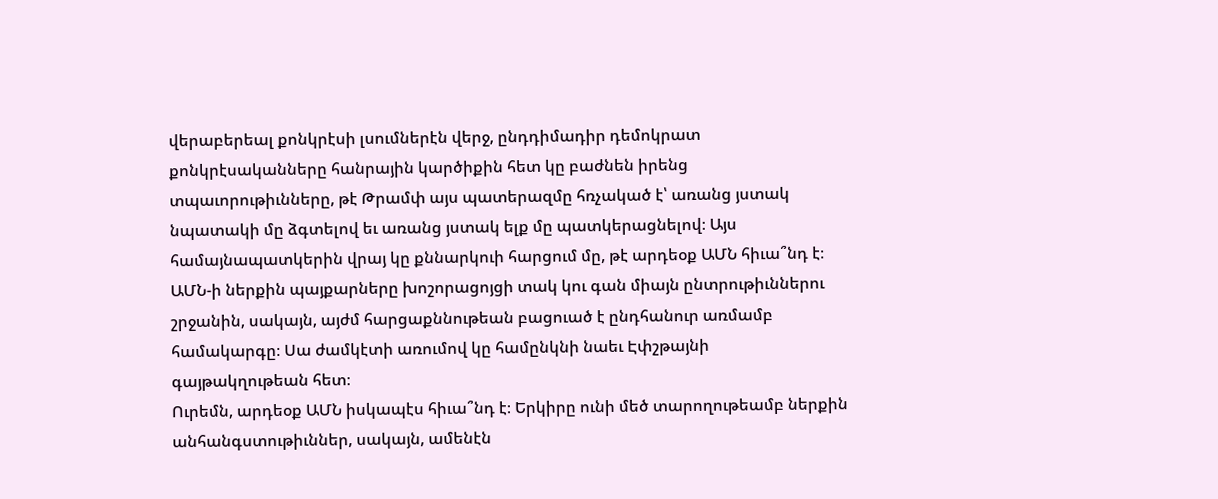վերաբերեալ քոնկրէսի լսումներէն վերջ, ընդդիմադիր դեմոկրատ քոնկրէսականները հանրային կարծիքին հետ կը բաժնեն իրենց տպաւորութիւնները, թէ Թրամփ այս պատերազմը հռչակած է՝ առանց յստակ նպատակի մը ձգտելով եւ առանց յստակ ելք մը պատկերացնելով։ Այս համայնապատկերին վրայ կը քննարկուի հարցում մը, թէ արդեօք ԱՄՆ հիւա՞նդ է։ ԱՄՆ-ի ներքին պայքարները խոշորացոյցի տակ կու գան միայն ընտրութիւններու շրջանին, սակայն, այժմ հարցաքննութեան բացուած է ընդհանուր առմամբ համակարգը։ Սա ժամկէտի առումով կը համընկնի նաեւ Էփշթայնի գայթակղութեան հետ։
Ուրեմն, արդեօք ԱՄՆ իսկապէս հիւա՞նդ է։ Երկիրը ունի մեծ տարողութեամբ ներքին անհանգստութիւններ, սակայն, ամենէն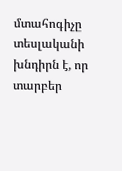մտահոգիչը տեսլականի խնդիրն է, որ տարբեր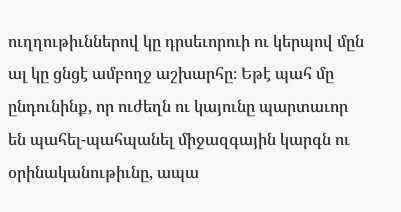ուղղութիւններով կը դրսեւորուի ու կերպով մըն ալ կը ցնցէ ամբողջ աշխարհը։ Եթէ պահ մը ընդունինք, որ ուժեղն ու կայունը պարտաւոր են պահել-պահպանել միջազգային կարգն ու օրինականութիւնը, ապա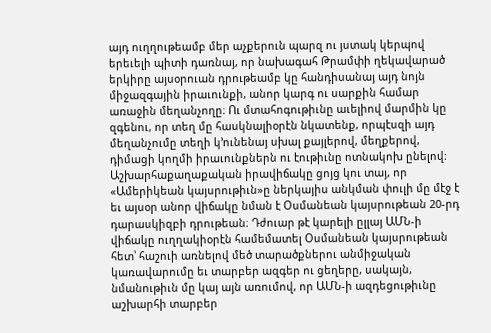այդ ուղղութեամբ մեր աչքերուն պարզ ու յստակ կերպով երեւելի պիտի դառնայ, որ նախագահ Թրամփի ղեկավարած երկիրը այսօրուան դրութեամբ կը հանդիսանայ այդ նոյն միջազգային իրաւունքի, անոր կարգ ու սարքին համար առաջին մեղանչողը։ Ու մտահոգութիւնը աւելիով մարմին կը զգենու, որ տեղ մը հասկնալիօրէն նկատենք, որպէսզի այդ մեղանչումը տեղի կ՚ունենայ սխալ քայլերով, մեղքերով, դիմացի կողմի իրաւունքներն ու էութիւնը ոտնակոխ ընելով։
Աշխարհաքաղաքական իրավիճակը ցոյց կու տայ, որ «Ամերիկեան կայսրութիւն»ը ներկայիս անկման փուլի մը մէջ է եւ այսօր անոր վիճակը նման է Օսմանեան կայսրութեան 20-րդ դարասկիզբի դրութեան։ Դժուար թէ կարելի ըլլայ ԱՄՆ-ի վիճակը ուղղակիօրէն համեմատել Օսմանեան կայսրութեան հետ՝ հաշուի առնելով մեծ տարածքներու անմիջական կառավարումը եւ տարբեր ազգեր ու ցեղերը, սակայն, նմանութիւն մը կայ այն առումով, որ ԱՄՆ-ի ազդեցութիւնը աշխարհի տարբեր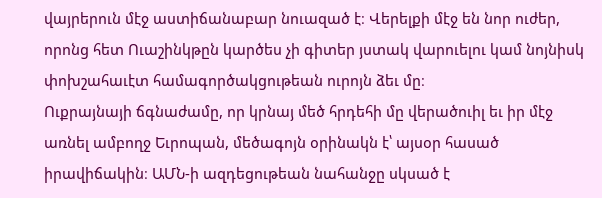վայրերուն մէջ աստիճանաբար նուազած է։ Վերելքի մէջ են նոր ուժեր, որոնց հետ Ուաշինկթըն կարծես չի գիտեր յստակ վարուելու կամ նոյնիսկ փոխշահաւէտ համագործակցութեան ուրոյն ձեւ մը։
Ուքրայնայի ճգնաժամը, որ կրնայ մեծ հրդեհի մը վերածուիլ եւ իր մէջ առնել ամբողջ Եւրոպան, մեծագոյն օրինակն է՝ այսօր հասած իրավիճակին։ ԱՄՆ-ի ազդեցութեան նահանջը սկսած է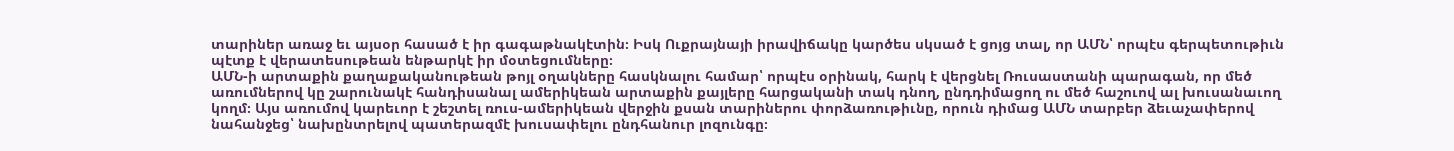տարիներ առաջ եւ այսօր հասած է իր գագաթնակէտին։ Իսկ Ուքրայնայի իրավիճակը կարծես սկսած է ցոյց տալ, որ ԱՄՆ՝ որպէս գերպետութիւն պէտք է վերատեսութեան ենթարկէ իր մօտեցումները։
ԱՄՆ-ի արտաքին քաղաքականութեան թոյլ օղակները հասկնալու համար՝ որպէս օրինակ, հարկ է վերցնել Ռուսաստանի պարագան, որ մեծ առումներով կը շարունակէ հանդիսանալ ամերիկեան արտաքին քայլերը հարցականի տակ դնող, ընդդիմացող ու մեծ հաշուով ալ խուսանաւող կողմ։ Այս առումով կարեւոր է շեշտել ռուս-ամերիկեան վերջին քսան տարիներու փորձառութիւնը, որուն դիմաց ԱՄՆ տարբեր ձեւաչափերով նահանջեց՝ նախընտրելով պատերազմէ խուսափելու ընդհանուր լոզունգը։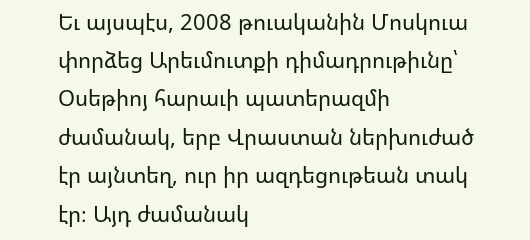Եւ այսպէս, 2008 թուականին Մոսկուա փորձեց Արեւմուտքի դիմադրութիւնը՝ Օսեթիոյ հարաւի պատերազմի ժամանակ, երբ Վրաստան ներխուժած էր այնտեղ, ուր իր ազդեցութեան տակ էր։ Այդ ժամանակ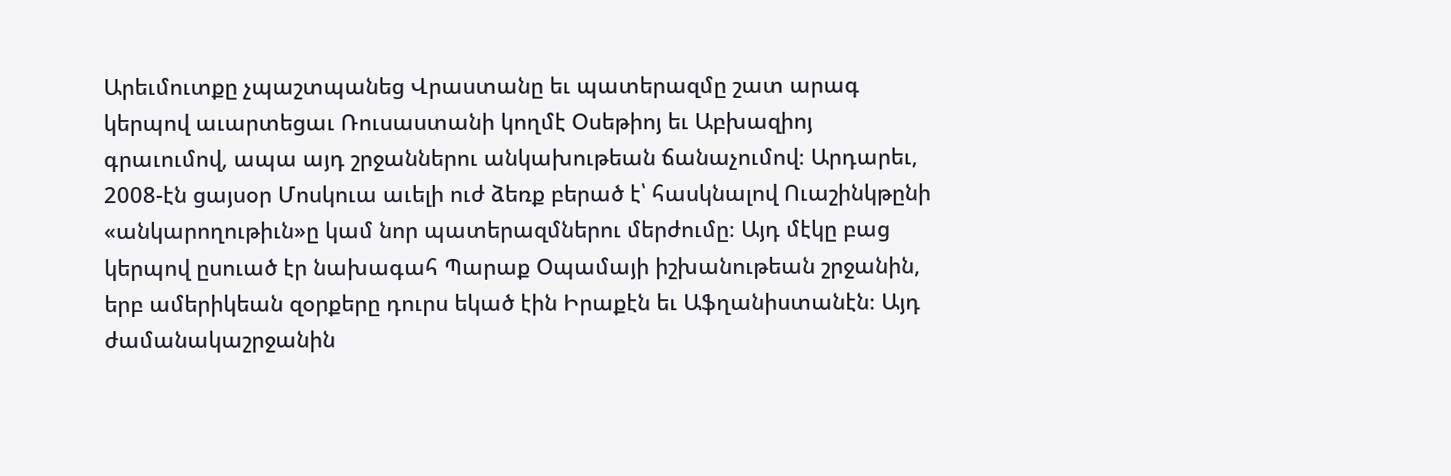Արեւմուտքը չպաշտպանեց Վրաստանը եւ պատերազմը շատ արագ կերպով աւարտեցաւ Ռուսաստանի կողմէ Օսեթիոյ եւ Աբխազիոյ գրաւումով, ապա այդ շրջաններու անկախութեան ճանաչումով։ Արդարեւ, 2008-էն ցայսօր Մոսկուա աւելի ուժ ձեռք բերած է՝ հասկնալով Ուաշինկթընի «անկարողութիւն»ը կամ նոր պատերազմներու մերժումը։ Այդ մէկը բաց կերպով ըսուած էր նախագահ Պարաք Օպամայի իշխանութեան շրջանին, երբ ամերիկեան զօրքերը դուրս եկած էին Իրաքէն եւ Աֆղանիստանէն։ Այդ ժամանակաշրջանին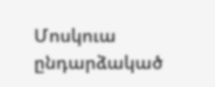Մոսկուա ընդարձակած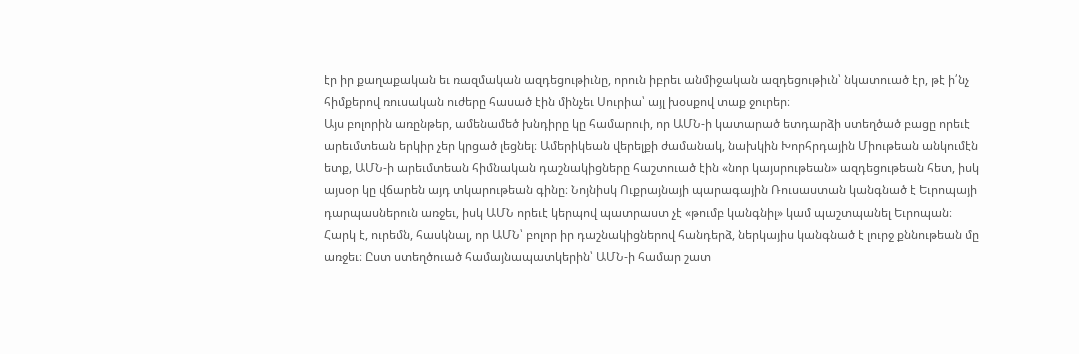էր իր քաղաքական եւ ռազմական ազդեցութիւնը, որուն իբրեւ անմիջական ազդեցութիւն՝ նկատուած էր, թէ ի՛նչ հիմքերով ռուսական ուժերը հասած էին մինչեւ Սուրիա՝ այլ խօսքով տաք ջուրեր։
Այս բոլորին առընթեր, ամենամեծ խնդիրը կը համարուի, որ ԱՄՆ-ի կատարած ետդարձի ստեղծած բացը որեւէ արեւմտեան երկիր չեր կրցած լեցնել։ Ամերիկեան վերելքի ժամանակ, նախկին Խորհրդային Միութեան անկումէն ետք, ԱՄՆ-ի արեւմտեան հիմնական դաշնակիցները հաշտուած էին «նոր կայսրութեան» ազդեցութեան հետ, իսկ այսօր կը վճարեն այդ տկարութեան գինը։ Նոյնիսկ Ուքրայնայի պարագային Ռուսաստան կանգնած է Եւրոպայի դարպասներուն առջեւ, իսկ ԱՄՆ որեւէ կերպով պատրաստ չէ «թումբ կանգնիլ» կամ պաշտպանել Եւրոպան։
Հարկ է, ուրեմն, հասկնալ, որ ԱՄՆ՝ բոլոր իր դաշնակիցներով հանդերձ, ներկայիս կանգնած է լուրջ քննութեան մը առջեւ։ Ըստ ստեղծուած համայնապատկերին՝ ԱՄՆ-ի համար շատ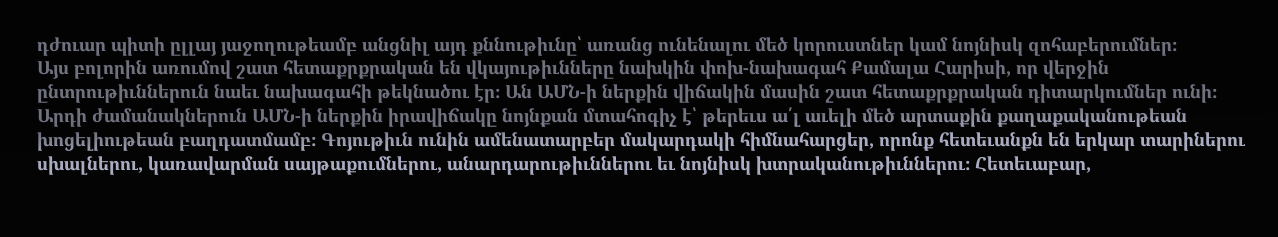դժուար պիտի ըլլայ յաջողութեամբ անցնիլ այդ քննութիւնը՝ առանց ունենալու մեծ կորուստներ կամ նոյնիսկ զոհաբերումներ։
Այս բոլորին առումով շատ հետաքրքրական են վկայութիւնները նախկին փոխ-նախագահ Քամալա Հարիսի, որ վերջին ընտրութիւններուն նաեւ նախագահի թեկնածու էր։ Ան ԱՄՆ-ի ներքին վիճակին մասին շատ հետաքրքրական դիտարկումներ ունի։
Արդի ժամանակներուն ԱՄՆ-ի ներքին իրավիճակը նոյնքան մտահոգիչ է՝ թերեւս ա՛լ աւելի մեծ արտաքին քաղաքականութեան խոցելիութեան բաղդատմամբ։ Գոյութիւն ունին ամենատարբեր մակարդակի հիմնահարցեր, որոնք հետեւանքն են երկար տարիներու սխալներու, կառավարման սայթաքումներու, անարդարութիւններու եւ նոյնիսկ խտրականութիւններու։ Հետեւաբար,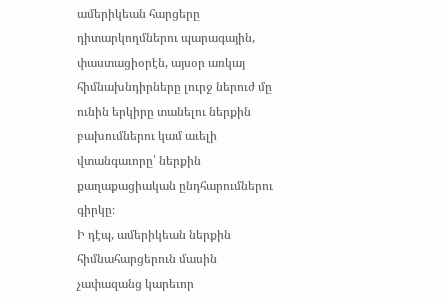ամերիկեան հարցերը դիտարկողմներու պարագային, փաստացիօրէն, այսօր առկայ հիմնախնդիրները լուրջ ներուժ մը ունին երկիրը տանելու ներքին բախումներու կամ աւելի վտանգաւորը՝ ներքին քաղաքացիական ընդհարումներու գիրկը։
Ի դէպ, ամերիկեան ներքին հիմնահարցերուն մասին չափազանց կարեւոր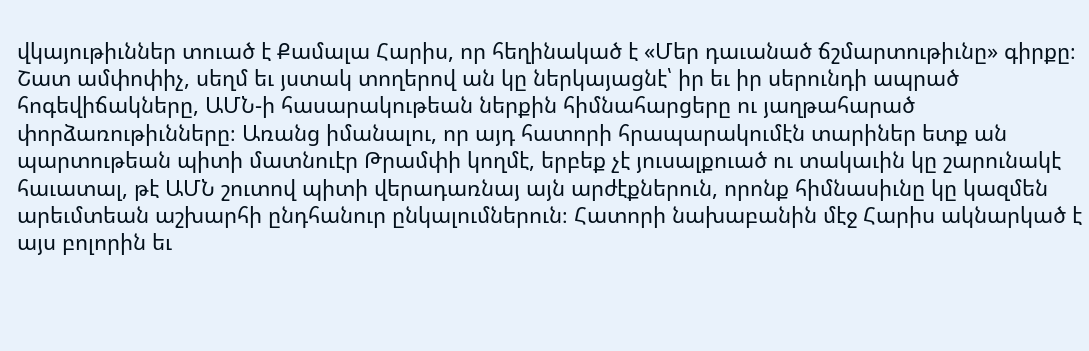վկայութիւններ տուած է Քամալա Հարիս, որ հեղինակած է «Մեր դաւանած ճշմարտութիւնը» գիրքը։ Շատ ամփոփիչ, սեղմ եւ յստակ տողերով ան կը ներկայացնէ՝ իր եւ իր սերունդի ապրած հոգեվիճակները, ԱՄՆ-ի հասարակութեան ներքին հիմնահարցերը ու յաղթահարած փորձառութիւնները։ Առանց իմանալու, որ այդ հատորի հրապարակումէն տարիներ ետք ան պարտութեան պիտի մատնուէր Թրամփի կողմէ, երբեք չէ յուսալքուած ու տակաւին կը շարունակէ հաւատալ, թէ ԱՄՆ շուտով պիտի վերադառնայ այն արժէքներուն, որոնք հիմնասիւնը կը կազմեն արեւմտեան աշխարհի ընդհանուր ընկալումներուն։ Հատորի նախաբանին մէջ Հարիս ակնարկած է այս բոլորին եւ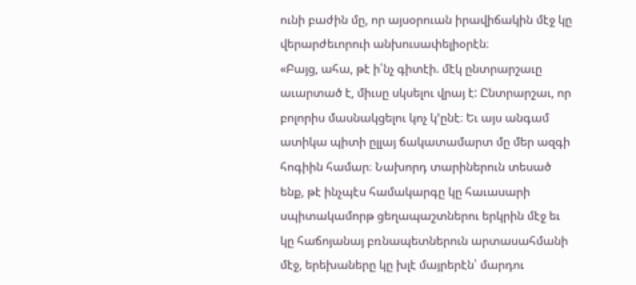ունի բաժին մը, որ այսօրուան իրավիճակին մէջ կը վերարժեւորուի անխուսափելիօրէն։
«Բայց, ահա, թէ ի՛նչ գիտէի. մէկ ընտրարշաւը աւարտած է, միւսը սկսելու վրայ է: Ընտրարշաւ, որ բոլորիս մասնակցելու կոչ կ՚ընէ։ Եւ այս անգամ ատիկա պիտի ըլլայ ճակատամարտ մը մեր ազգի հոգիին համար։ Նախորդ տարիներուն տեսած ենք, թէ ինչպէս համակարգը կը հաւասարի սպիտակամորթ ցեղապաշտներու երկրին մէջ եւ կը հաճոյանայ բռնապետներուն արտասահմանի մէջ, երեխաները կը խլէ մայրերէն՝ մարդու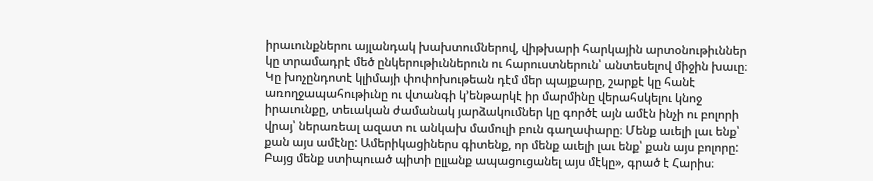իրաւունքներու այլանդակ խախտումներով, վիթխարի հարկային արտօնութիւններ կը տրամադրէ մեծ ընկերութիւններուն ու հարուստներուն՝ անտեսելով միջին խաւը։ Կը խոչընդոտէ կլիմայի փոփոխութեան դէմ մեր պայքարը, շարքէ կը հանէ առողջապահութիւնը ու վտանգի կ՚ենթարկէ իր մարմինը վերահսկելու կնոջ իրաւունքը, տեւական ժամանակ յարձակումներ կը գործէ այն ամէն ինչի ու բոլորի վրայ՝ ներառեալ ազատ ու անկախ մամուլի բուն գաղափարը։ Մենք աւելի լաւ ենք՝ քան այս ամէնը: Ամերիկացիներս գիտենք, որ մենք աւելի լաւ ենք՝ քան այս բոլորը: Բայց մենք ստիպուած պիտի ըլլանք ապացուցանել այս մէկը», գրած է Հարիս։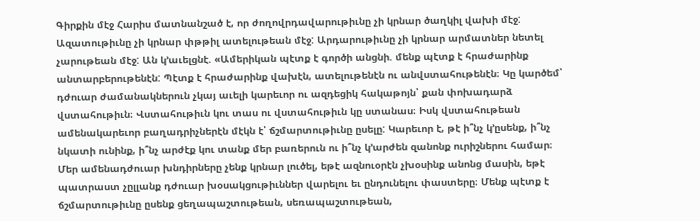Գիրքին մէջ Հարիս մատնանշած է, որ ժողովրդավարութիւնը չի կրնար ծաղկիլ վախի մէջ: Ազատութիւնը չի կրնար փթթիլ ատելութեան մէջ: Արդարութիւնը չի կրնար արմատներ նետել չարութեան մէջ: Ան կ՚աւելցնէ. «Ամերիկան պէտք է գործի անցնի. մենք պէտք է հրաժարինք անտարբերութենէն: Պէտք է հրաժարինք վախէն, ատելութենէն ու անվստահութենէն։ Կը կարծեմ՝ դժուար ժամանակներուն չկայ աւելի կարեւոր ու ազդեցիկ հակաթոյն՝ քան փոխադարձ վստահութիւն։ Վստահութիւն կու տաս ու վստահութիւն կը ստանաս։ Իսկ վստահութեան ամենակարեւոր բաղադրիչներէն մէկն է՝ ճշմարտութիւնը ըսելը: Կարեւոր է, թէ ի՞նչ կ՚ըսենք, ի՞նչ նկատի ունինք, ի՞նչ արժէք կու տանք մեր բառերուն ու ի՞նչ կ՚արժեն զանոնք ուրիշներու համար։ Մեր ամենադժուար խնդիրները չենք կրնար լուծել, եթէ ազնուօրէն չխօսինք անոնց մասին, եթէ պատրաստ չըլլանք դժուար խօսակցութիւններ վարելու եւ ընդունելու փաստերը։ Մենք պէտք է ճշմարտութիւնը ըսենք ցեղապաշտութեան, սեռապաշտութեան,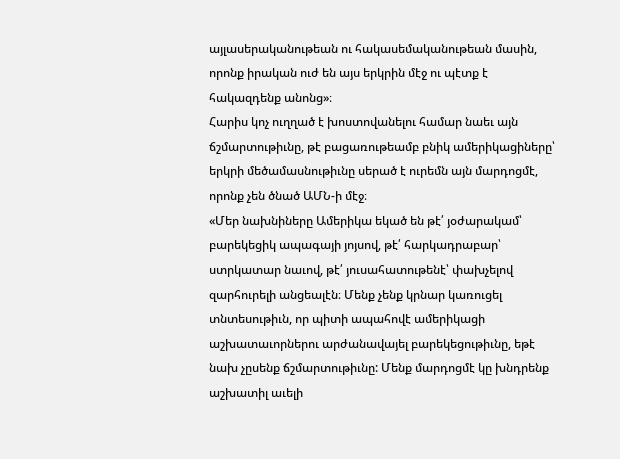այլասերականութեան ու հակասեմականութեան մասին, որոնք իրական ուժ են այս երկրին մէջ ու պէտք է հակազդենք անոնց»։
Հարիս կոչ ուղղած է խոստովանելու համար նաեւ այն ճշմարտութիւնը, թէ բացառութեամբ բնիկ ամերիկացիները՝ երկրի մեծամասնութիւնը սերած է ուրեմն այն մարդոցմէ, որոնք չեն ծնած ԱՄՆ-ի մէջ։
«Մեր նախնիները Ամերիկա եկած են թէ՛ յօժարակամ՝ բարեկեցիկ ապագայի յոյսով, թէ՛ հարկադրաբար՝ ստրկատար նաւով, թէ՛ յուսահատութենէ՝ փախչելով զարհուրելի անցեալէն։ Մենք չենք կրնար կառուցել տնտեսութիւն, որ պիտի ապահովէ ամերիկացի աշխատաւորներու արժանավայել բարեկեցութիւնը, եթէ նախ չըսենք ճշմարտութիւնը: Մենք մարդոցմէ կը խնդրենք աշխատիլ աւելի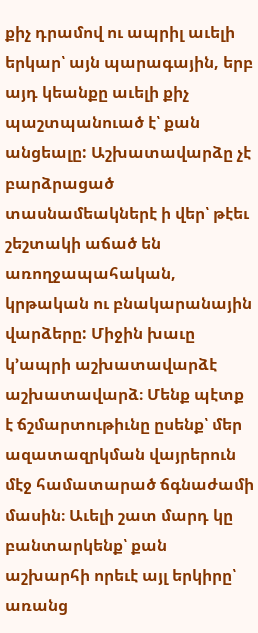քիչ դրամով ու ապրիլ աւելի երկար՝ այն պարագային, երբ այդ կեանքը աւելի քիչ պաշտպանուած է՝ քան անցեալը: Աշխատավարձը չէ բարձրացած տասնամեակներէ ի վեր՝ թէեւ շեշտակի աճած են առողջապահական, կրթական ու բնակարանային վարձերը: Միջին խաւը կ՚ապրի աշխատավարձէ աշխատավարձ։ Մենք պէտք է ճշմարտութիւնը ըսենք՝ մեր ազատազրկման վայրերուն մէջ համատարած ճգնաժամի մասին։ Աւելի շատ մարդ կը բանտարկենք՝ քան աշխարհի որեւէ այլ երկիրը՝ առանց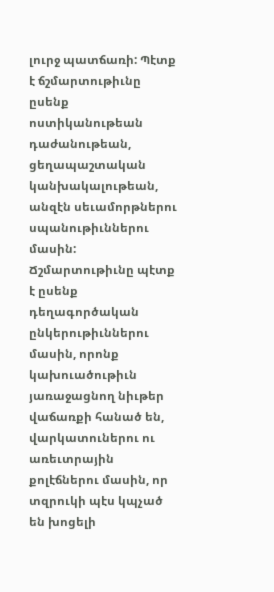լուրջ պատճառի: Պէտք է ճշմարտութիւնը ըսենք ոստիկանութեան դաժանութեան, ցեղապաշտական կանխակալութեան, անզէն սեւամորթներու սպանութիւններու մասին: Ճշմարտութիւնը պէտք է ըսենք դեղագործական ընկերութիւններու մասին, որոնք կախուածութիւն յառաջացնող նիւթեր վաճառքի հանած են, վարկատուներու ու առեւտրային քոլէճներու մասին, որ տզրուկի պէս կպչած են խոցելի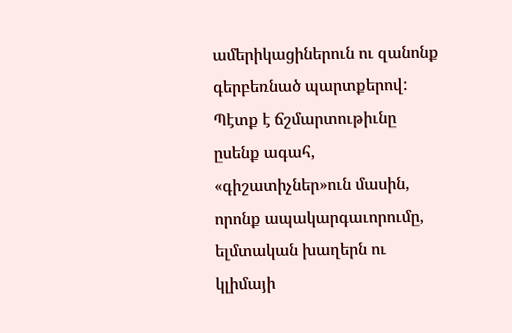ամերիկացիներուն ու զանոնք գերբեռնած պարտքերով: Պէտք է ճշմարտութիւնը ըսենք ագահ, «գիշատիչներ»ուն մասին, որոնք ապակարգաւորումը, ելմտական խաղերն ու կլիմայի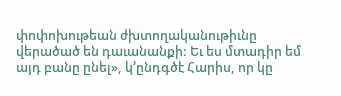փոփոխութեան ժխտողականութիւնը վերածած են դաւանանքի: Եւ ես մտադիր եմ այդ բանը ընել», կ՚ընդգծէ Հարիս, որ կը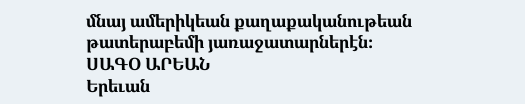մնայ ամերիկեան քաղաքականութեան թատերաբեմի յառաջատարներէն։
ՍԱԳՕ ԱՐԵԱՆ
Երեւան